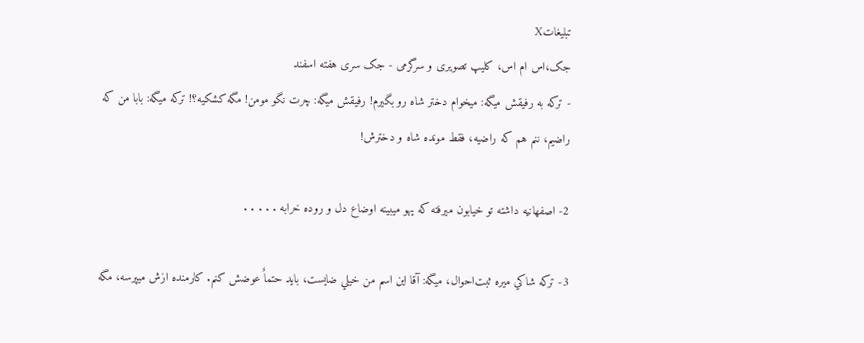تبليغاتX
جک،اس ام اس، کلیپ تصویری و سرگرمی - جک سری هفته اسفند
- ترکه به رفيقش ميگه: ميخوام دختر شاه رو بگيرم! رفيقش ميگه: چرت نگو مومن! مگه کشکيه؟! ترکه ميگه: بابا من که راضيم، ننم هم که راضيه، فقط مونده شاه و دخترش!

2- اصفهانيه داشته تو خيابون ميرفته که يهو ميبينه اوضاع دل و روده خرابه . . . . .

3- ترکه شاکي ميره ثبت‌احوال، ميگه: آقا اين اسم من خيلي ضايست، بايد حتماٌ عوضش کنم. کارمنده ازش ميپرسه، مگه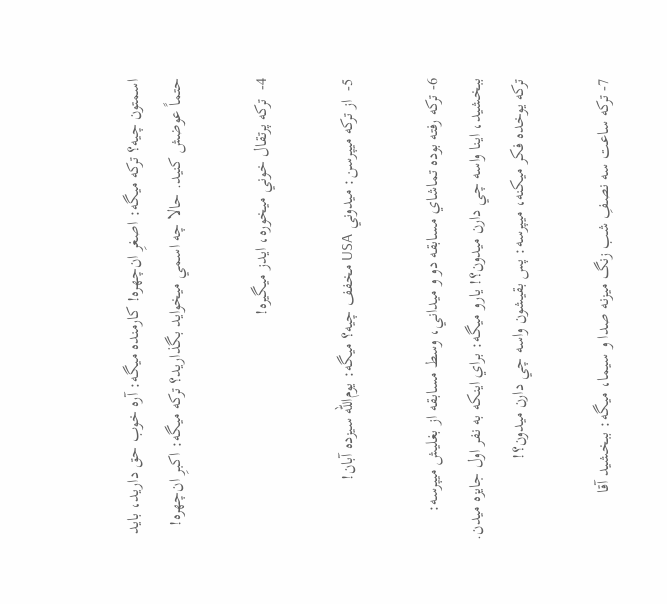اسمتون چيه؟ ترکه ميگه: اصغرِ ان‌چهره! کارمنده ميگه: آره خوب حق داريد، بايد حتماً عوضش کنيد. حالا چه اسمي ميخوايد بگذاريد؟ ترکه ميگه: اکبرِ ان‌چهره!

4-  ترکه پرتقال خوني ميخوره، ايدز ميگيره!

5-  از ترکه ميپرسن: ميدوني USA مخفف چيه؟ ميگه: يوم‌الله سيزده آبان!

6- ترکه رفته بوده تماشاي مسابقه دو و ميداني، وسط مسابقه از بغليش ميپرسه: ببخشيد، اينا واسه چي دارن ميدون؟! يارو ميگه: براي اينکه به نفر اول جايزه ميدن. ترکه يوخده فکر ميکنه، ميپرسه: پس بقيشون واسه چي دارن ميدون؟!

7- ترکه ساعت سه نصفِ شب زنگ ميزنه صدا و سيما، ميگه: ببخشيد آقا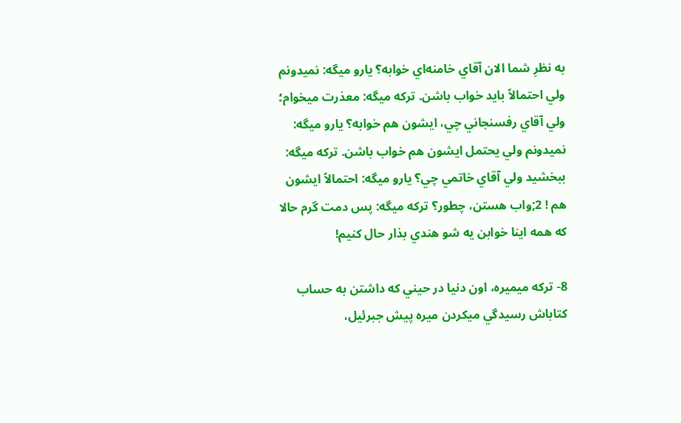به نظرِ شما الان آقاي خامنه‌اي خوابه؟ يارو ميگه: نميدونم ولي احتمالاً بايد خواب باشن. ترکه ميگه: معذرت ميخوام؛ ولي آقاي رفسنجاني چي، ايشون هم خوابه؟ يارو ميگه: نميدونم ولي يحتمل ايشون هم خواب باشن. ترکه ميگه: ببخشيد ولي آقاي خاتمي چي؟ يارو ميگه: احتمالاً ايشون هم ‍! 2;واب هستن، چطور؟ ترکه ميگه: پس دمت گرم حالا که همه اينا خوابن يه شو هندي بذار حال کنيم!

8- ترکه ميميره، اون دنيا در حيني که داشتن به حساب کتاباش رسيدگي ميکردن ميره پيش جبرئيل،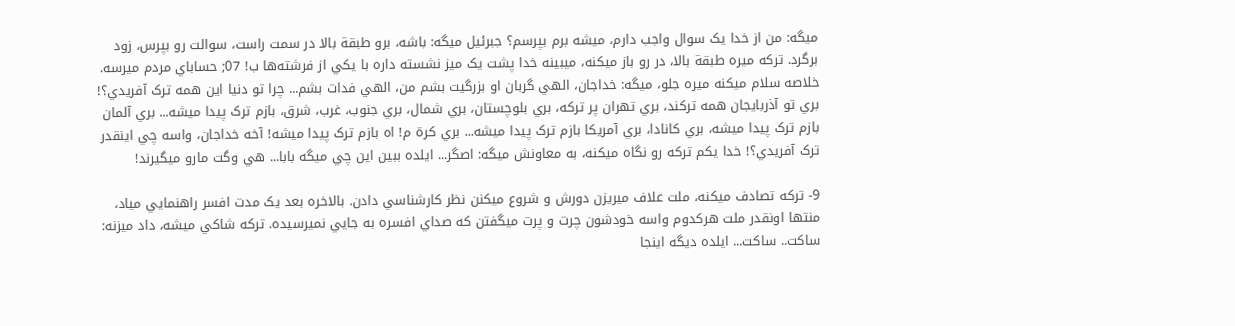ميگه: من از خدا يک سوال واجب دارم، ميشه برم بپرسم؟ جبرئيل ميگه: باشه، برو طبقة بالا در سمت راست، سوالت رو بپرس، زود برگرد. ترکه ميره طبقة بالا، در رو باز ميکنه، ميبينه خدا پشت يک ميز نشسته داره با يکي از فرشته‌ها ب! 07; حساباي مردم ميرسه. خلاصه سلام ميکنه ميره جلو، ميگه: خداجان، الهي گربان او بزرگيت بشم من، الهي فدات بشم... چرا تو دنيا اين همه ترک آفريدي؟! بري تو آذربايجان همه ترکند، بري تهران پر ترکه، بري بلوچستان، بري شمال، بري جنوب، غرب، شرق، بازم ترک پيدا ميشه... بري آلمان بازم ترک پيدا ميشه، بري کانادا، بري آمريکا بازم ترک پيدا ميشه... بري کرة م! اه بازم ترک پيدا ميشه! آخه خداجان، واسه چي اينقدر ترک آفريدي؟! خدا يکم ترکه رو نگاه ميکنه، به معاونش ميگه: اصگر... ايلده ببين اين چي ميگه بابا... هي وگت مارو ميگيرند!

9- ترکه تصادف ميکنه، ملت علاف ميريزن دورش و شروع ميکنن نظر کارشناسي دادن. بالاخره بعد يک مدت افسر راهنمايي مياد، منتها اونقدر ملت هرکدوم واسه خودشون چرت و پرت ميگفتن که صداي افسره به جايي نميرسيده. ترکه شاکي ميشه، داد ميزنه: ساکت.. ساکت... ايلده ديگه اينجا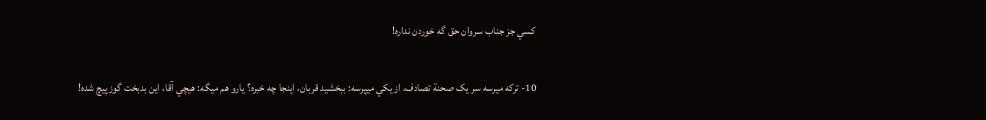کسي جز جناب سروان حق گه خوردن نداره!

10- ترکه ميرسه سر يک صحنة تصادف، از يکي ميپرسه: ببخشيد قربان، اينجا چه خبره؟ يارو هم ميگه: هيچي آقا، اين بدبخت گوزپيچ شده!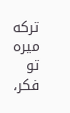ترکه ميره تو فکر،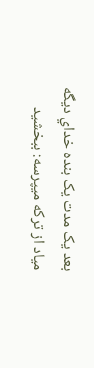بعد يک مدت يک بنده خداي ديگه مياد از ترکه ميپرسه: ببخشيد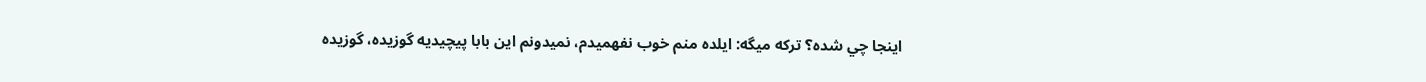اينجا چي شده؟ ترکه ميگه: ايلده منم خوب نفهميدم، نميدونم اين بابا پيچيديه گوزيده، گوزيده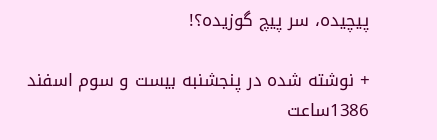پيچيده، سر پيچ گوزيده؟!

+ نوشته شده در پنجشنبه بیست و سوم اسفند 1386ساعت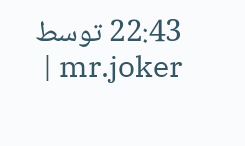22:43 توسط mr.joker |